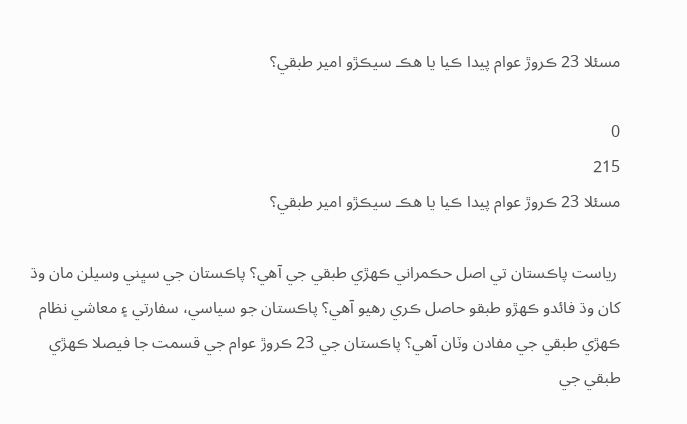مسئلا 23 ڪروڙ عوام پيدا ڪيا يا هڪ سيڪڙو امير طبقي؟

0
215
مسئلا 23 ڪروڙ عوام پيدا ڪيا يا هڪ سيڪڙو امير طبقي؟

 رياست پاڪستان تي اصل حڪمراني ڪهڙي طبقي جي آهي؟ پاڪستان جي سڀني وسيلن مان وڌ کان وڌ فائدو ڪهڙو طبقو حاصل ڪري رهيو آهي؟ پاڪستان جو سياسي، سفارتي ۽ معاشي نظام ڪهڙي طبقي جي مفادن وٽان آهي؟ پاڪستان جي 23 ڪروڙ عوام جي قسمت جا فيصلا ڪهڙي طبقي جي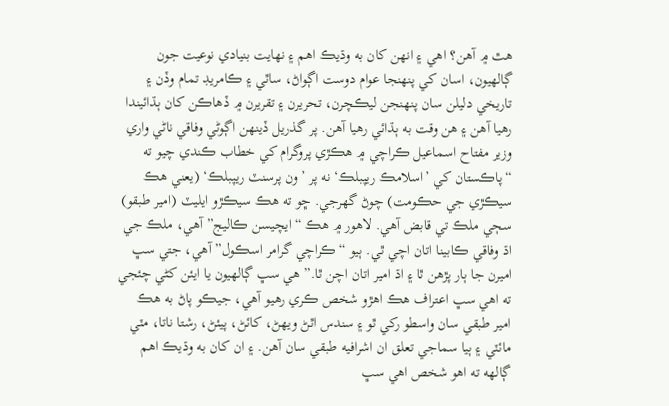هٿ ۾ آهن؟ اهي ۽ انهن کان به وڌيڪ اهم ۽ نهايت بنيادي نوعيت جون ڳالهيون، اسان کي پنهنجا عوام دوست اڳواڻ، ساٿي ۽ ڪامريڊ تمام وڏن ۽ تاريخي دليلن سان پنهنجن ليڪچرن، تحريرن ۽ تقريرن ۾ ڏهاڪن کان ٻڌائيندا رهيا آهن ۽ هن وقت به ٻڌائي رهيا آهن. پر گذريل ڏينهن اڳوڻي وفاقي ناڻي واري وزير مفتاح اسماعيل ڪراچي ۾ هڪڙي پروگرام کي خطاب ڪندي چيو ته “پاڪستان کي ’اسلامڪ ريپبلڪ‘ نه پر ’ون پرسنٽ ريپبلڪ‘ (يعني هڪ سيڪڙي جي حڪومت) چوڻ گهرجي. ڇو ته هڪ سيڪڙو ايليٽ (امير طبقو) سڄي ملڪ تي قابض آهي. لاهور ۾ هڪ “ايچيسن ڪاليج” آهي، ملڪ جي اڌ وفاقي ڪابينا اتان اچي ٿي. ٻيو “ڪراچي گرامر اسڪول” آهي، جتي سڀ اميرن جا ٻار پڙهن ٿا ۽ اڌ امير اتان اچن ٿا.” هي سڀ ڳالهيون يا ايئن کڻي چئجي ته اهي سڀ اعتراف هڪ اهڙو شخص ڪري رهيو آهي، جيڪو پاڻ به هڪ امير طبقي سان واسطو رکي ٿو ۽ سندس اٿڻ ويهڻ، کائڻ، پيئڻ، رشتا ناتا، مٽي مائٽي ۽ ٻيا سماجي تعلق ان اشرافيه طبقي سان آهن. ۽ ان کان به وڌيڪ اهم ڳالهه ته اهو شخص اهي سڀ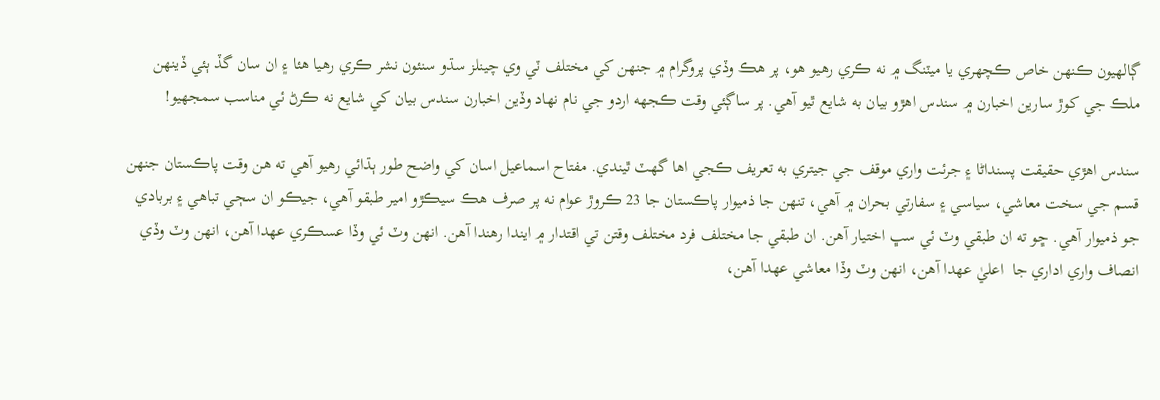ڳالهيون ڪنهن خاص ڪچهري يا ميٽنگ ۾ نه ڪري رهيو هو، پر هڪ وڏي پروگرام ۾ جنهن کي مختلف ٽي وي چينلز سڌو سنئون نشر ڪري رهيا هئا ۽ ان سان گڏ ٻئي ڏينهن ملڪ جي کوڙ سارين اخبارن ۾ سندس اهڙو بيان به شايع ٿيو آهي. پر ساڳئي وقت ڪجهه اردو جي نام نهاد وڏين اخبارن سندس بيان کي شايع نه ڪرڻ ئي مناسب سمجهيو!

سندس اهڙي حقيقت پسنداڻا ۽ جرئت واري موقف جي جيتري به تعريف ڪجي اها گهٽ ٿيندي. مفتاح اسماعيل اسان کي واضح طور ٻڌائي رهيو آهي ته هن وقت پاڪستان جنهن قسم جي سخت معاشي، سياسي ۽ سفارتي بحران ۾ آهي، تنهن جا ذميوار پاڪستان جا 23 ڪروڙ عوام نه پر صرف هڪ سيڪڙو امير طبقو آهي، جيڪو ان سڄي تباهي ۽ بربادي جو ذميوار آهي. ڇو ته ان طبقي وٽ ئي سڀ اختيار آهن. ان طبقي جا مختلف فرد مختلف وقتن تي اقتدار ۾ ايندا رهندا آهن. انهن وٽ ئي وڏا عسڪري عهدا آهن، انهن وٽ وڏي انصاف واري اداري جا  اعليٰ عهدا آهن، انهن وٽ وڏا معاشي عهدا آهن،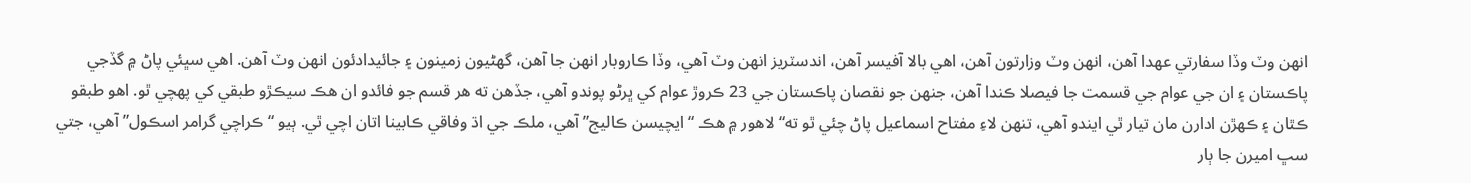انهن وٽ وڏا سفارتي عهدا آهن، انهن وٽ وزارتون آهن، اهي بالا آفيسر آهن، اندسٽريز انهن وٽ آهي، وڏا ڪاروبار انهن جا آهن، گهڻيون زمينون ۽ جائيدادئون انهن وٽ آهن. اهي سڀئي پاڻ ۾ گڏجي پاڪستان ۽ ان جي عوام جي قسمت جا فيصلا ڪندا آهن، جنهن جو نقصان پاڪستان جي 23 ڪروڙ عوام کي ڀرڻو پوندو آهي، جڏهن ته هر قسم جو فائدو ان هڪ سيڪڙو طبقي کي پهچي ٿو. اهو طبقو ڪٿان ۽ ڪهڙن ادارن مان تيار ٿي ايندو آهي، تنهن لاءِ مفتاح اسماعيل پاڻ چئي ٿو ته“ لاهور ۾ هڪ “ايچيسن ڪاليج” آهي، ملڪ جي اڌ وفاقي ڪابينا اتان اچي ٿي. ٻيو “ڪراچي گرامر اسڪول” آهي، جتي سڀ اميرن جا ٻار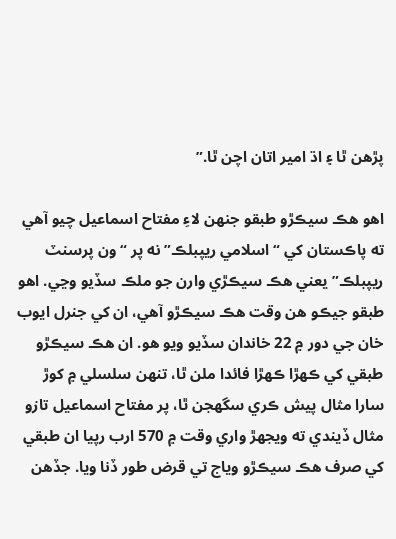پڙهن ٿا ۽ اڌ امير اتان اچن ٿا.”

اهو هڪ سيڪڙو طبقو جنهن لاءِ مفتاح اسماعيل چيو آهي ته پاڪستان کي “اسلامي ريپبلڪ” نه پر “ون پرسنٽ ريپبلڪ” يعني هڪ سيڪڙي وارن جو ملڪ سڏيو وڃي. اهو طبقو جيڪو هن وقت هڪ سيڪڙو آهي، ان کي جنرل ايوب خان جي دور ۾ 22 خاندان سڏيو ويو هو. ان هڪ سيڪڙو طبقي کي ڪهڙا ڪهڙا فائدا ملن ٿا، تنهن سلسلي ۾ کوڙ سارا مثال پيش ڪري سگهجن ٿا، پر مفتاح اسماعيل تازو مثال ڏيندي ته ويجهڙ واري وقت ۾ 570 ارب رپيا ان طبقي کي صرف هڪ سيڪڙو وياج تي قرض طور ڏنا ويا. جڏهن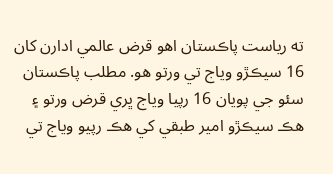ته رياست پاڪستان اهو قرض عالمي ادارن کان 16 سيڪڙو وياج تي ورتو هو. مطلب پاڪستان سئو جي پويان 16 رپيا وياج ڀري قرض ورتو ۽ هڪ سيڪڙو امير طبقي کي هڪ رپيو وياج تي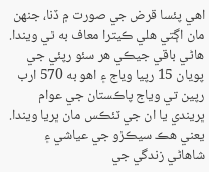اهي پئسا قرض جي صورت ۾ ڏنا، جنهن مان اڳتي هلي ڪيترا معاف به ٿي ويندا. هاڻي باقي جيڪي هر سئو رپئي جي پويان 15 رپيا وياج ۽ اهو به 570 ارب رپين تي وياج پاڪستان جي عوام ڀريندي يا ان جي ٽئڪس مان ڀريا ويندا. يعني هڪ سيڪڙو جي عياشي ۽ شاهاڻي زندگي جي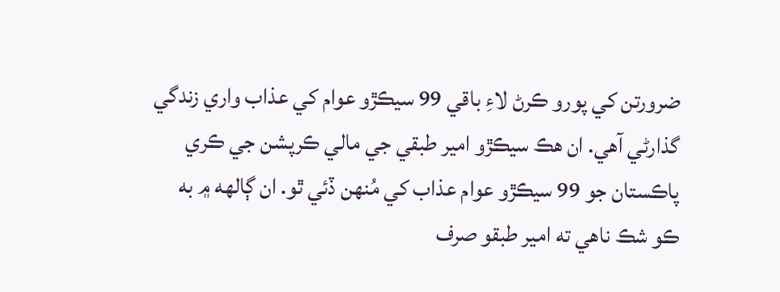ضرورتن کي پورو ڪرڻ لاءِ باقي 99 سيڪڙو عوام کي عذاب واري زندگي گذارڻي آهي. ان هڪ سيڪڙو امير طبقي جي مالي ڪرپشن جي ڪري پاڪستان جو 99 سيڪڙو عوام عذاب کي مُنهن ڏئي ٿو. ان ڳالهه ۾ به ڪو شڪ ناهي ته امير طبقو صرف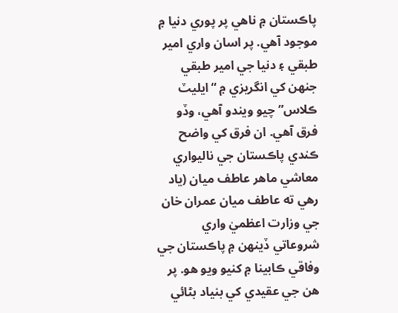پاڪستان ۾ ناهي پر پوري دنيا ۾ موجود آهي. پر اسان واري امير طبقي ۽ دنيا جي امير طبقي جنهن کي انگريزي ۾ “ايليٽ ڪلاس” چيو ويندو آهي، وڏو فرق آهي. ان فرق کي واضح ڪندي پاڪستان جي ناليواري معاشي ماهر عاطف ميان (ياد رهي ته عاطف ميان عمران خان جي وزارت اعظميٰ واري شروعاتي ڏينهن ۾ پاڪستان جي وفاقي ڪابينا ۾ کنيو ويو هو. پر هن جي عقيدي کي بنياد بڻائي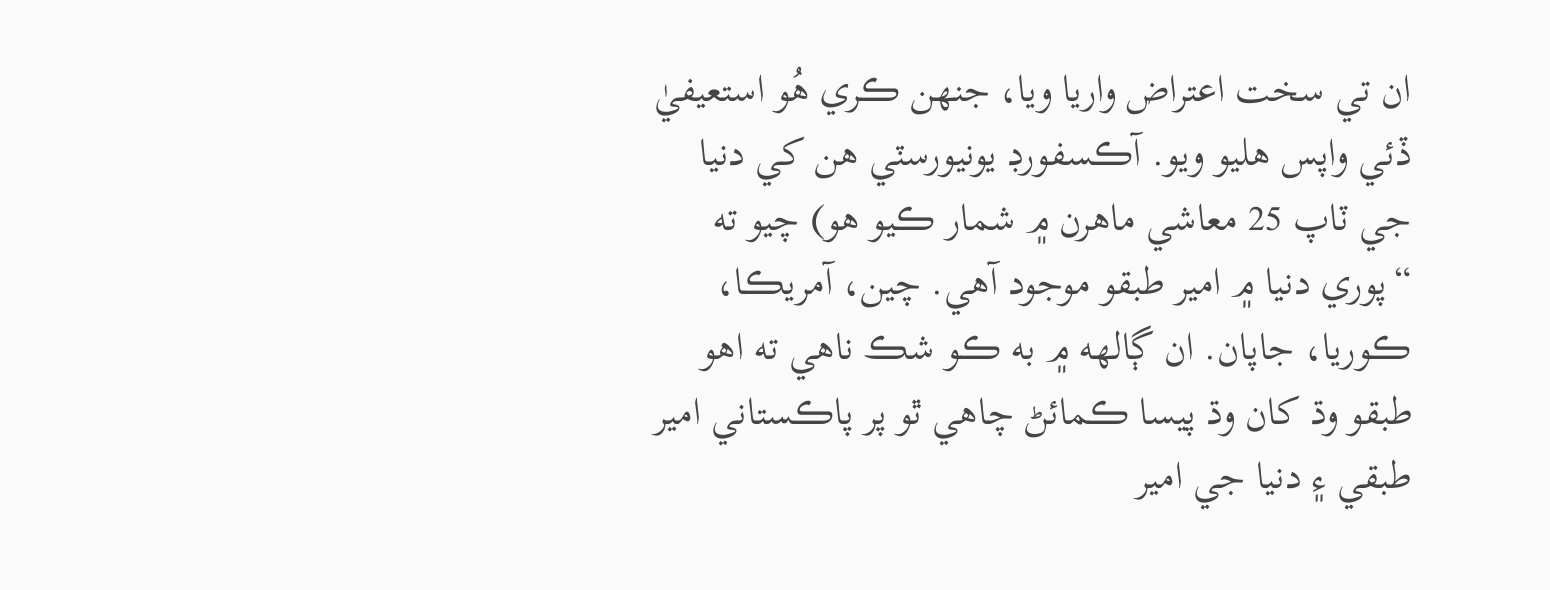ان تي سخت اعتراض واريا ويا، جنهن ڪري هُو استعيفيٰ ڏئي واپس هليو ويو. آڪسفورڊ يونيورسٽي هن کي دنيا جي ٽاپ 25 معاشي ماهرن ۾ شمار ڪيو هو) چيو ته “پوري دنيا ۾ امير طبقو موجود آهي. چين، آمريڪا، ڪوريا، جاپان. ان ڳالهه ۾ به ڪو شڪ ناهي ته اهو طبقو وڌ کان وڌ پيسا ڪمائڻ چاهي ٿو پر پاڪستاني امير طبقي ۽ دنيا جي امير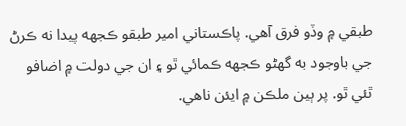طبقي ۾ وڏو فرق آهي. پاڪستاني امير طبقو ڪجهه پيدا نه ڪرڻ جي باوجود به گهڻو ڪجهه ڪمائي ٿو ۽ ان جي دولت ۾ اضافو ٿئي ٿو. پر ٻين ملڪن ۾ ايئن ناهي.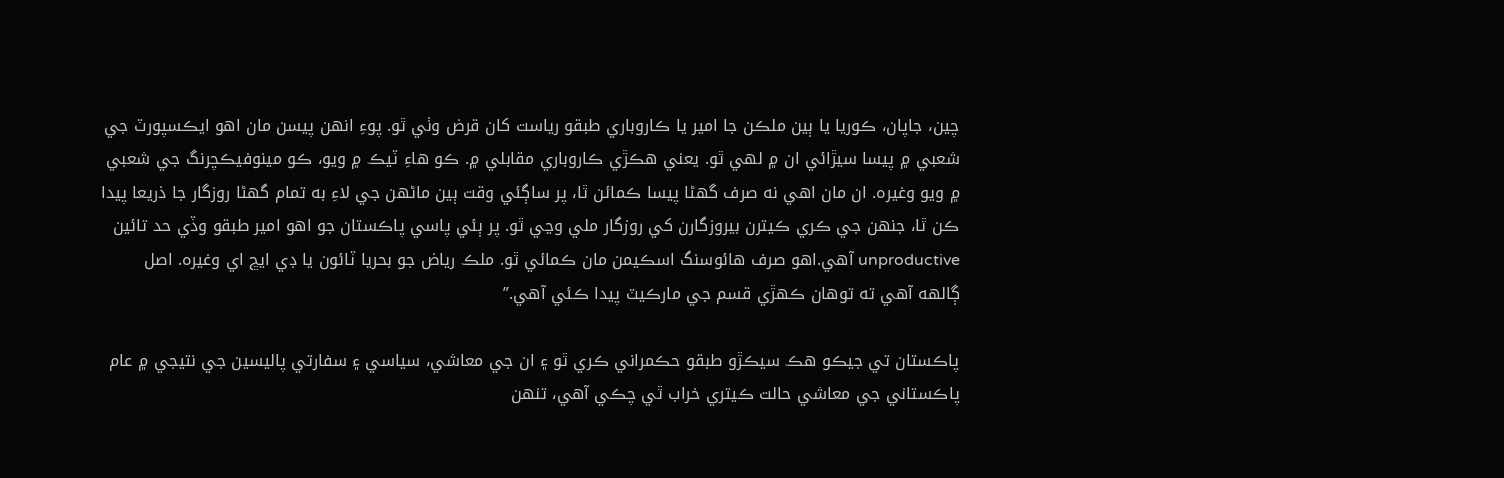چين، جاپان، ڪوريا يا ٻين ملڪن جا امير يا ڪاروباري طبقو رياست کان قرض وٺي ٿو. پوءِ انهن پيسن مان اهو ايڪسپورٽ جي شعبي ۾ پيسا سيڙائي ان ۾ لهي ٿو. يعني هڪڙي ڪاروباري مقابلي ۾. ڪو هاءِ ٽيڪ ۾ ويو، ڪو مينوفيڪچرنگ جي شعبي ۾ ويو وغيره. ان مان اهي نه صرف گهڻا پيسا ڪمائن ٿا، پر ساڳئي وقت ٻين ماڻهن جي لاءِ به تمام گهڻا روزگار جا ذريعا پيدا ڪن ٿا، جنهن جي ڪري ڪيترن بيروزگارن کي روزگار ملي وڃي ٿو. پر ٻئي پاسي پاڪستان جو اهو امير طبقو وڏي حد تائين unproductive آهي.اهو صرف هائوسنگ اسڪيمن مان ڪمائي ٿو. ملڪ رياض جو بحريا ٽائون يا ڊي ايڇ اي وغيره. اصل ڳالهه آهي ته توهان ڪهڙي قسم جي مارڪيٽ پيدا ڪئي آهي.”

پاڪستان تي جيڪو هڪ سيڪڙو طبقو حڪمراني ڪري ٿو ۽ ان جي معاشي، سياسي ۽ سفارتي پاليسين جي نتيجي ۾ عام پاڪستاني جي معاشي حالت ڪيتري خراب ٿي چڪي آهي، تنهن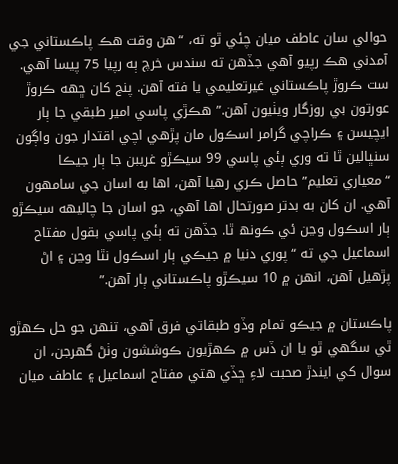حوالي سان عاطف ميان چئي ٿو ته، “هن وقت هڪ پاڪستاني جي آمدني هڪ رپيو آهي جڏهن ته سندس خرچ ٻه رپيا 75 پيسا آهي. ست ڪروڙ پاڪستاني غيرتعليمي يا فته آهن. پنج کان ڇهه ڪروڙ عورتون بي روزگار ويٺيون آهن.” هڪڙي پاسي امير طبقي جا ٻار ايچيسن ۽ ڪراچي گرامر اسڪول مان پڙهي اچي اقتدار جون واڳون سنڀالين ٿا ته وري ٻئي پاسي 99 سيڪڙو غريبن جا ٻار جيڪا “معياري تعليم” حاصل ڪري رهيا آهن، اها به اسان جي سامهون آهي. ان کان به بدتر صورتحال اها آهي، جو اسان جا چاليهه سيڪڙو ٻار اسڪول وڃن ئي ڪونھ ٿا. جڏهن ته ٻئي پاسي بقول مفتاح اسماعيل جي ته “پوري دنيا ۾ جيڪي ٻار اسڪول نٿا وڃن ۽ اڻ پڙهيل آهن، انهن ۾ 10 سيڪڙو پاڪستاني ٻار آهن.”

پاڪستان ۾ جيڪو تمام وڏو طبقاتي فرق آهي، تنهن جو حل ڪهڙو ٿي سگهي ٿو يا ان ڏس ۾ ڪهڙيون ڪوششون وٺڻ گهرجن، ان سوال کي ايندڙ صحبت لاءِ ڇڏي هتي مفتاح اسماعيل ۽ عاطف ميان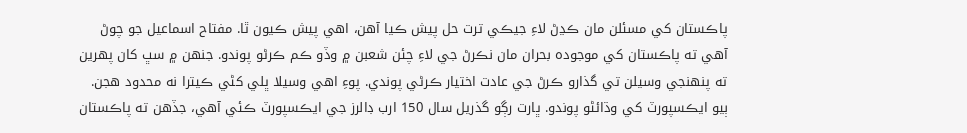پاڪستان کي مسئلن مان ڪڍڻ لاءِ جيڪي ترت حل پيش ڪيا آهن، اهي پيش ڪيون ٿا. مفتاح اسماعيل جو چوڻ آهي ته پاڪستان کي موجوده بحران مان نڪرڻ جي لاءِ چئن شعبن ۾ وڏو ڪم ڪرڻو پوندو. جنهن ۾ سڀ کان پهرين ته پنهنجي وسيلن تي گذارو ڪرڻ جي عادت اختيار ڪرڻي پوندي. پوءِ اهي وسيلا ڀلي کڻي ڪيترا نه محدود هجن. ٻيو ايڪسپورٽ کي وڌائڻو پوندو. ڀارت رڳو گذريل سال 150 ارب ڊالرز جي ايڪسپورٽ ڪئي آهي، جڏهن ته پاڪستان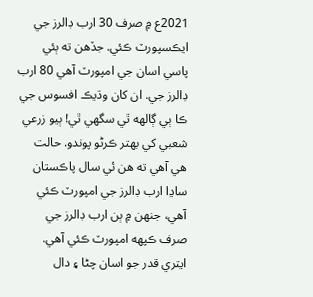2021ع ۾ صرف 30 ارب ڊالرز جي ايڪسپورٽ ڪئي. جڏهن ته ٻئي پاسي اسان جي امپورٽ آهي 80 ارب ڊالرز جي. ان کان وڌيڪ افسوس جي ڪا ٻي ڳالهه ٿي سگهي ٿي! ٻيو زرعي شعبي کي بهتر ڪرڻو پوندو. حالت هي آهي ته هن ئي سال پاڪستان ساڍا ارب ڊالرز جي امپورٽ ڪئي آهي، جنهن ۾ ٻن ارب ڊالرز جي صرف ڪپهه امپورٽ ڪئي آهي. ايتري قدر جو اسان چڻا ۽ دال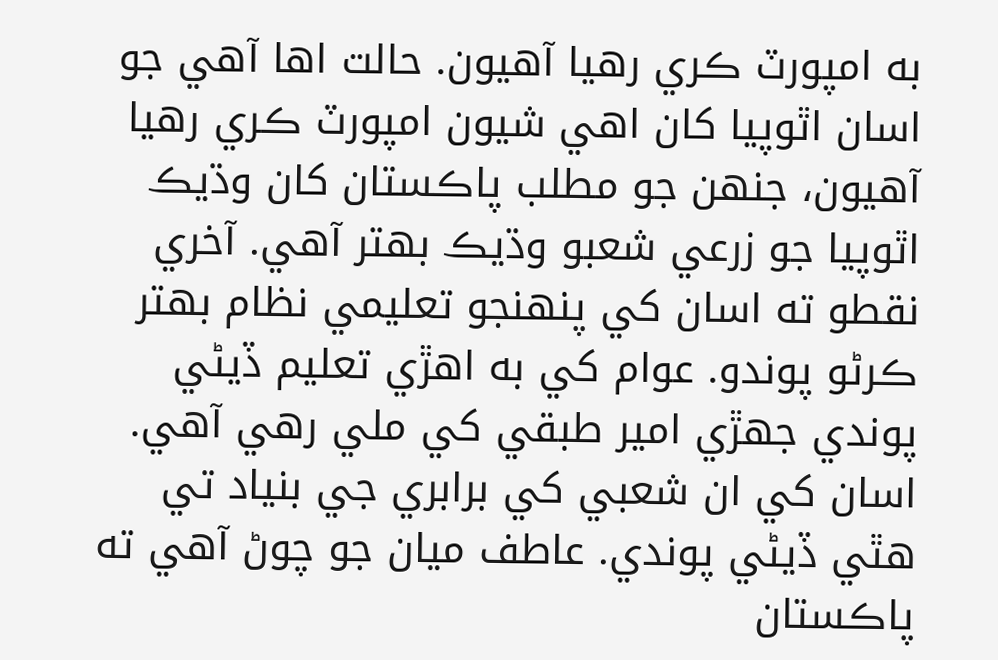به امپورٽ ڪري رهيا آهيون. حالت اها آهي جو اسان اٿوپيا کان اهي شيون امپورٽ ڪري رهيا آهيون، جنهن جو مطلب پاڪستان کان وڌيڪ اٿوپيا جو زرعي شعبو وڌيڪ بهتر آهي. آخري نقطو ته اسان کي پنهنجو تعليمي نظام بهتر ڪرڻو پوندو. عوام کي به اهڙي تعليم ڏيڻي پوندي جهڙي امير طبقي کي ملي رهي آهي. اسان کي ان شعبي کي برابري جي بنياد تي هٿي ڏيڻي پوندي. عاطف ميان جو چوڻ آهي ته پاڪستان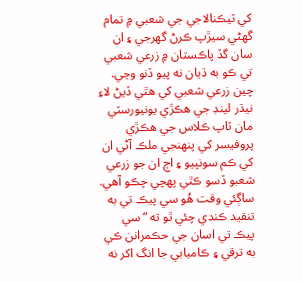کي ٽيڪنالاجي جي شعبي ۾ تمام گهڻي سيڙپ ڪرڻ گهرجي ۽ ان سان گڏ پاڪستان ۾ زرعي شعبي تي ڪو به ڌيان نه پيو ڏنو وڃي. چين زرعي شعبي کي هٿي ڏيڻ لاءِ نيڌر لينڊ جي هڪڙي يونيورسٽي مان ٽاپ ڪلاس جي هڪڙي پروفيسر کي پنهنجي ملڪ آڻي ان کي ڪم سونپيو ۽ اڄ ان جو زرعي شعبو ڏسو ڪٿي پهچي چڪو آهي. ساڳئي وقت هُو سي پيڪ تي به تنقيد ڪندي چئي ٿو ته “سي پيڪ تي اسان جي حڪمرانن ڪي به ترقي ۽ ڪاميابي جا انگ اکر نه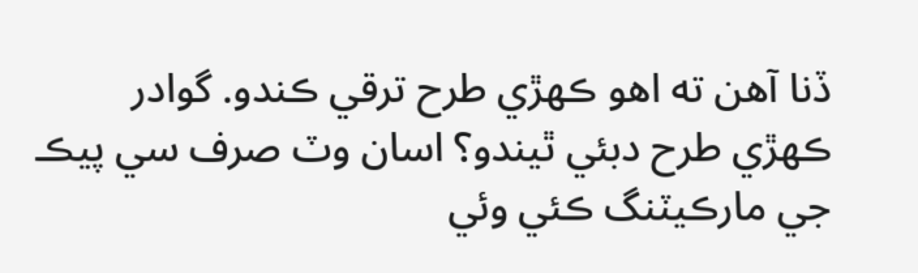ڏنا آهن ته اهو ڪهڙي طرح ترقي ڪندو. گوادر ڪهڙي طرح دبئي ٿيندو؟ اسان وٽ صرف سي پيڪ جي مارڪيٽنگ ڪئي وئي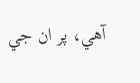آهي، پر ان جي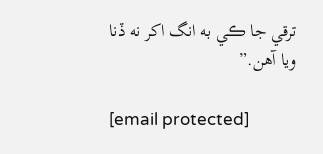ترقي جا ڪي به انگ اکر نه ڏنا ويا آهن.”

[email protected]